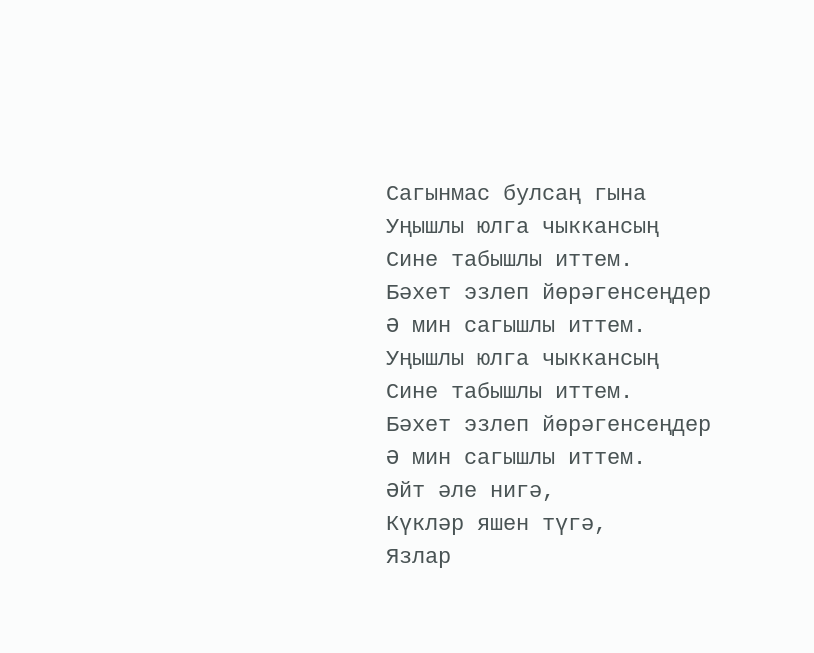Сагынмас булсаң гына
Уңышлы юлга чыккансың
Сине табышлы иттем.
Бәхет эзлеп йөрәгенсеңдер
Ә мин сагышлы иттем.
Уңышлы юлга чыккансың
Сине табышлы иттем.
Бәхет эзлеп йөрәгенсеңдер
Ә мин сагышлы иттем.
Әйт әле нигә,
Күкләр яшен түгә,
Язлар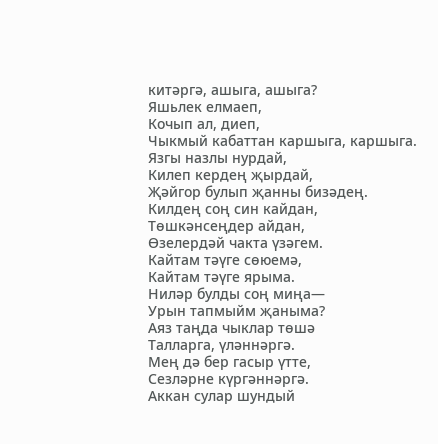китәргә, ашыга, ашыга?
Яшьлек елмаеп,
Кочып ал, диеп,
Чыкмый кабаттан каршыга, каршыга.
Язгы назлы нурдай,
Килеп кердең җырдай,
Җәйгор булып җанны бизәдең.
Килдең соң син кайдан,
Төшкәнсеңдер айдан,
Өзелердәй чакта үзәгем.
Кайтам тәүге сөюемә,
Кайтам тәүге ярыма.
Ниләр булды соң миңа—
Урын тапмыйм җаныма?
Аяз таңда чыклар төшә
Талларга, үләннәргә.
Мең дә бер гасыр үтте,
Сезләрне күргәннәргә.
Аккан сулар шундый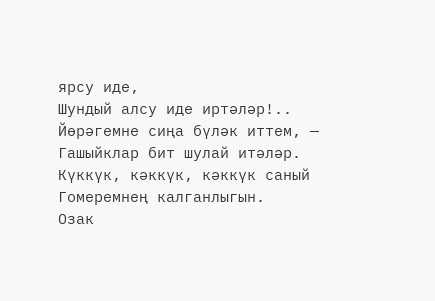ярсу иде,
Шундый алсу иде иртәләр!..
Йөрәгемне сиңа бүләк иттем, —
Гашыйклар бит шулай итәләр.
Күккүк, кәккүк, кәккүк саный
Гомеремнең калганлыгын.
Озак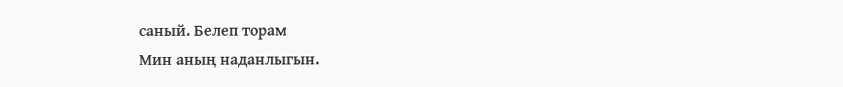саный. Белеп торам
Мин аның наданлыгын.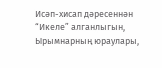Исәп-хисап дәресеннән
“Икеле” алганлыгын,
Ырымнарның юраулары,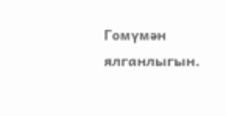Гомүмән ялганлыгын.